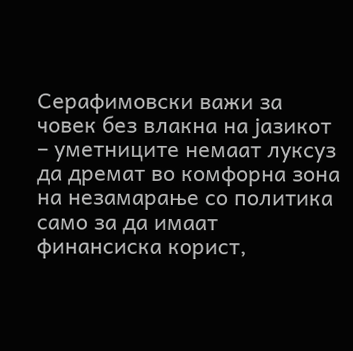Серафимовски важи за човек без влакна на јазикот – уметниците немаат луксуз да дремат во комфорна зона на незамарање со политика само за да имаат финансиска корист,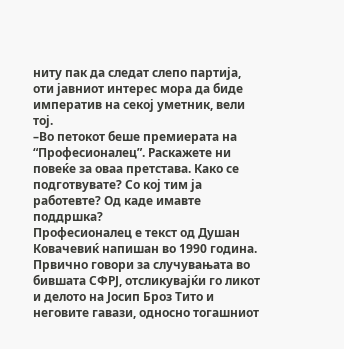ниту пак да следат слепо партија, оти јавниот интерес мора да биде императив на секој уметник, вели тој.
–Во петокот беше премиерата на “Професионалец”. Раскажете ни повеќе за оваа претстава. Како се подготвувате? Со кој тим ја работевте? Од каде имавте поддршка?
Професионалец е текст од Душан Ковачевиќ напишан во 1990 година. Првично говори за случувањата во бившата СФРЈ, отсликувајќи го ликот и делото на Јосип Броз Тито и неговите гавази, односно тогашниот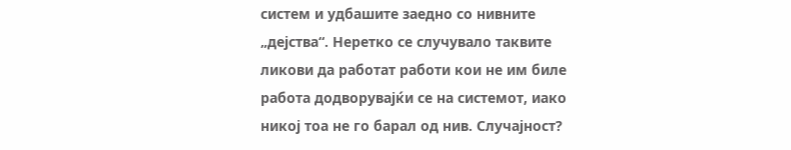систем и удбашите заедно со нивните „дејства“. Неретко се случувало таквите ликови да работат работи кои не им биле работа додворувајќи се на системот, иако никој тоа не го барал од нив. Случајност?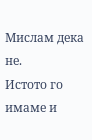Мислам дека не.
Истото го имаме и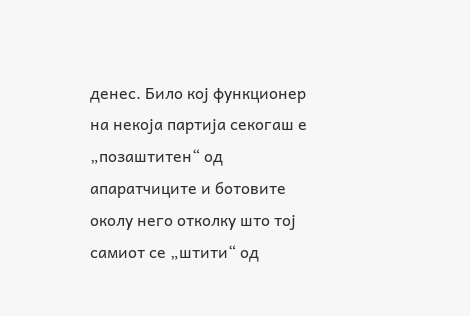денес. Било кој функционер на некоја партија секогаш е „позаштитен“ од апаратчиците и ботовите околу него отколку што тој самиот се „штити“ од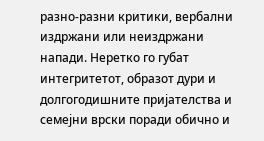разно-разни критики, вербални издржани или неиздржани напади. Неретко го губат интегритетот, образот дури и долгогодишните пријателства и семејни врски поради обично и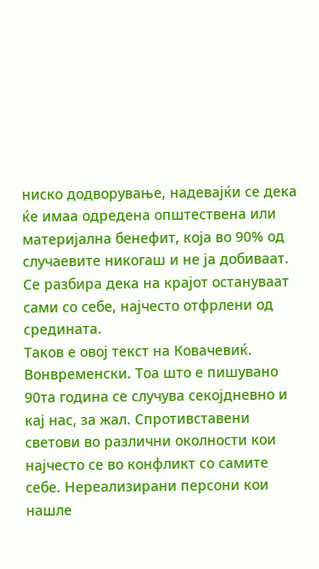ниско додворување, надевајќи се дека ќе имаа одредена општествена или материјална бенефит, која во 90% од случаевите никогаш и не ја добиваат. Се разбира дека на крајот остануваат сами со себе, најчесто отфрлени од средината.
Таков е овој текст на Ковачевиќ. Вонвременски. Тоа што е пишувано 90та година се случува секојдневно и кај нас, за жал. Спротивставени светови во различни околности кои најчесто се во конфликт со самите себе. Нереализирани персони кои нашле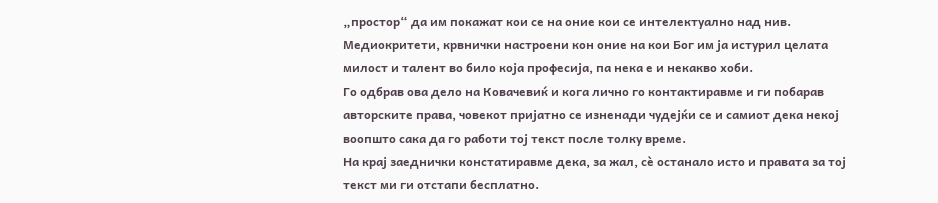„простор“ да им покажат кои се на оние кои се интелектуално над нив. Медиокритети, крвнички настроени кон оние на кои Бог им ја истурил целата милост и талент во било која професија, па нека е и некакво хоби.
Го одбрав ова дело на Ковачевиќ и кога лично го контактиравме и ги побарав авторските права, човекот пријатно се изненади чудејќи се и самиот дека некој воопшто сака да го работи тој текст после толку време.
На крај заеднички констатиравме дека, за жал, сѐ останало исто и правата за тој текст ми ги отстапи бесплатно.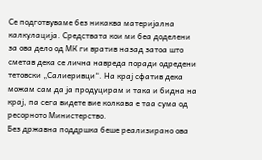Се подготвуваме без никаква материјална калкулација. Средствата кои ми беа доделени за ова дело од МК ги вратив назад затоа што сметав дека се лична навреда поради одредени тетовски „Салиеривци“. На крај сфатив дека можам сам да ја продуцирам и така и бидна на крај, па сега видете вие колкава е таа сума од ресорното Министерство.
Без државна поддршка беше реализирано ова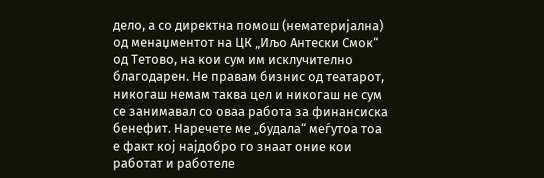дело, а со директна помош (нематеријална) од менаџментот на ЦК „Иљо Антески Смок“ од Тетово, на кои сум им исклучително благодарен. Не правам бизнис од театарот, никогаш немам таква цел и никогаш не сум се занимавал со оваа работа за финансиска бенефит. Наречете ме „будала“ меѓутоа тоа е факт кој најдобро го знаат оние кои работат и работеле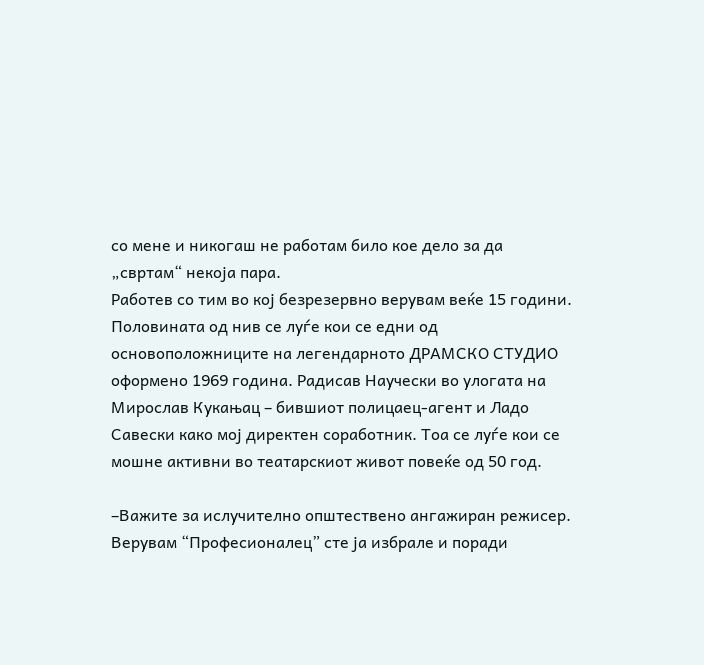со мене и никогаш не работам било кое дело за да „свртам“ некоја пара.
Работев со тим во кој безрезервно верувам веќе 15 години.
Половината од нив се луѓе кои се едни од основоположниците на легендарното ДРАМСКО СТУДИО оформено 1969 година. Радисав Научески во улогата на Мирослав Кукањац – бившиот полицаец-агент и Ладо Савески како мој директен соработник. Тоа се луѓе кои се мошне активни во театарскиот живот повеќе од 50 год.

–Важите за ислучително општествено ангажиран режисер. Верувам “Професионалец” сте ја избрале и поради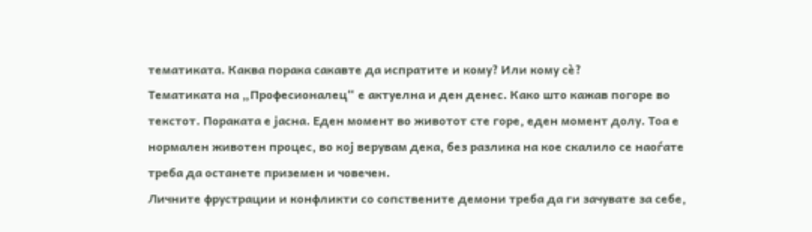тематиката. Каква порака сакавте да испратите и кому? Или кому сѐ?
Тематиката на „Професионалец“ е актуелна и ден денес. Како што кажав погоре во текстот. Пораката е јасна. Еден момент во животот сте горе, еден момент долу. Тоа е нормален животен процес, во кој верувам дека, без разлика на кое скалило се наоѓате треба да останете приземен и човечен.
Личните фрустрации и конфликти со сопствените демони треба да ги зачувате за себе,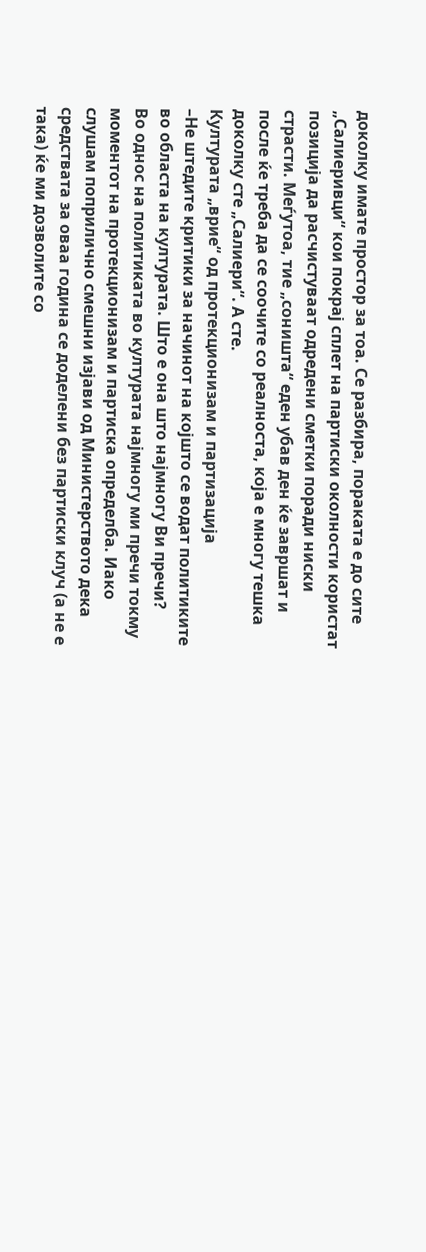доколку имате простор за тоа. Се разбира, пораката е до сите „Салиеривци“ кои покрај сплет на партиски околности користат позиција да расчистуваат одредени сметки поради ниски страсти. Меѓутоа, тие „соништа“ еден убав ден ќе завршат и после ќе треба да се соочите со реалноста, која е многу тешка доколку сте „Салиери“. А сте.
Културата „врие“ од протекционизам и партизација
–Не штедите критики за начинот на којшто се водат политиките во областа на културата. Што е она што најмногу Ви пречи?
Во однос на политиката во културата најмногу ми пречи токму моментот на протекционизам и партиска определба. Иако слушам поприлично смешни изјави од Министерството дека средствата за оваа година се доделени без партиски клуч (а не е така) ќе ми дозволите со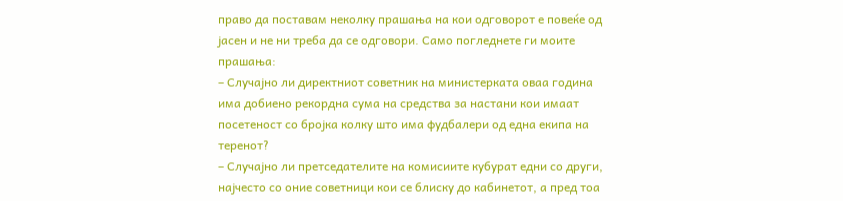право да поставам неколку прашања на кои одговорот е повеќе од јасен и не ни треба да се одговори. Само погледнете ги моите прашања:
– Случајно ли директниот советник на министерката оваа година има добиено рекордна сума на средства за настани кои имаат посетеност со бројка колку што има фудбалери од една екипа на теренот?
– Случајно ли претседателите на комисиите кубурат едни со други, најчесто со оние советници кои се блиску до кабинетот, а пред тоа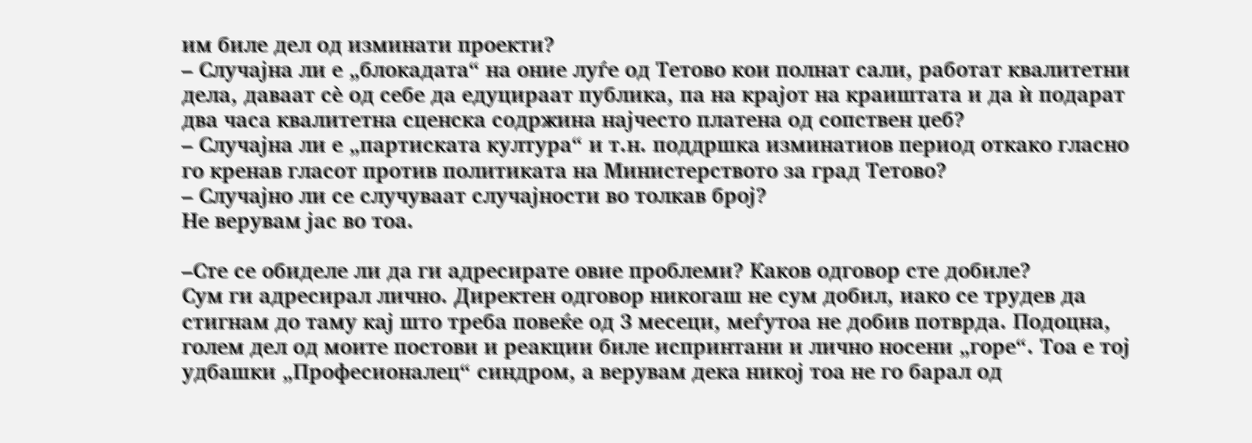им биле дел од изминати проекти?
– Случајна ли е „блокадата“ на оние луѓе од Тетово кои полнат сали, работат квалитетни дела, даваат сѐ од себе да едуцираат публика, па на крајот на краиштата и да ѝ подарат два часа квалитетна сценска содржина најчесто платена од сопствен џеб?
– Случајна ли е „партиската култура“ и т.н. поддршка изминатиов период откако гласно го кренав гласот против политиката на Министерството за град Тетово?
– Случајно ли се случуваат случајности во толкав број?
Не верувам јас во тоа.

–Сте се обиделе ли да ги адресирате овие проблеми? Каков одговор сте добиле?
Сум ги адресирал лично. Директен одговор никогаш не сум добил, иако се трудев да стигнам до таму кај што треба повеќе од 3 месеци, меѓутоа не добив потврда. Подоцна, голем дел од моите постови и реакции биле испринтани и лично носени „горе“. Тоа е тој удбашки „Професионалец“ синдром, а верувам дека никој тоа не го барал од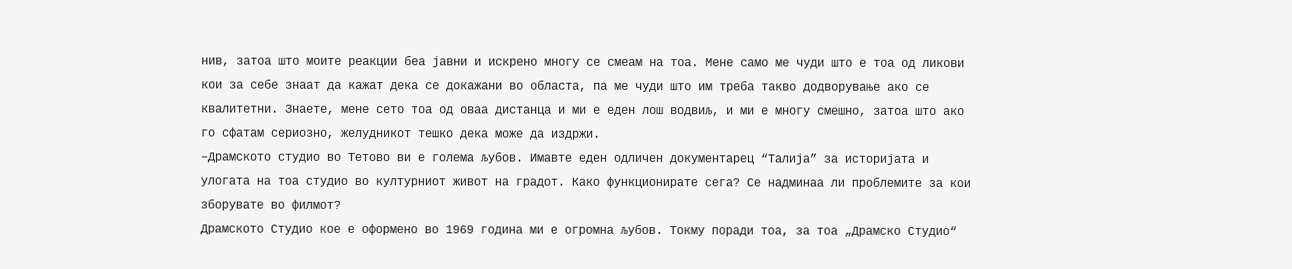нив, затоа што моите реакции беа јавни и искрено многу се смеам на тоа. Мене само ме чуди што е тоа од ликови кои за себе знаат да кажат дека се докажани во областа, па ме чуди што им треба такво додворување ако се квалитетни. Знаете, мене сето тоа од оваа дистанца и ми е еден лош водвиљ, и ми е многу смешно, затоа што ако го сфатам сериозно, желудникот тешко дека може да издржи.
–Драмското студио во Тетово ви е голема љубов. Имавте еден одличен документарец “Талија” за историјата и улогата на тоа студио во културниот живот на градот. Како функционирате сега? Се надминаа ли проблемите за кои зборувате во филмот?
Драмското Студио кое е оформено во 1969 година ми е огромна љубов. Токму поради тоа, за тоа „Драмско Студио“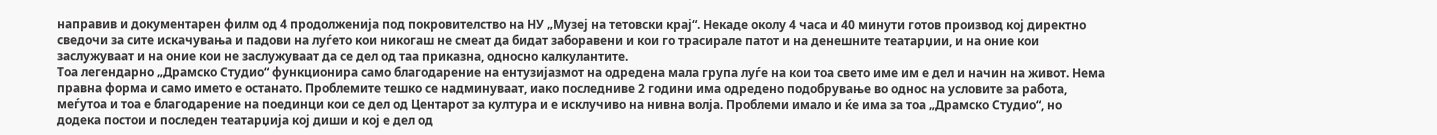направив и документарен филм од 4 продолженија под покровителство на НУ „Музеј на тетовски крај“. Некаде околу 4 часа и 40 минути готов производ кој директно сведочи за сите искачувања и падови на луѓето кои никогаш не смеат да бидат заборавени и кои го трасирале патот и на денешните театарџии, и на оние кои заслужуваат и на оние кои не заслужуваат да се дел од таа приказна, односно калкулантите.
Тоа легендарно „Драмско Студио“ функционира само благодарение на ентузијазмот на одредена мала група луѓе на кои тоа свето име им е дел и начин на живот. Нема правна форма и само името е останато. Проблемите тешко се надминуваат, иако последниве 2 години има одредено подобрување во однос на условите за работа, меѓутоа и тоа е благодарение на поединци кои се дел од Центарот за култура и е исклучиво на нивна волја. Проблеми имало и ќе има за тоа „Драмско Студио“, но додека постои и последен театарџија кој диши и кој е дел од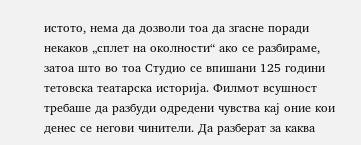истото, нема да дозволи тоа да згасне поради некаков „сплет на околности“ ако се разбираме, затоа што во тоа Студио се впишани 125 години тетовска театарска историја. Филмот всушност требаше да разбуди одредени чувства кај оние кои денес се негови чинители. Да разберат за каква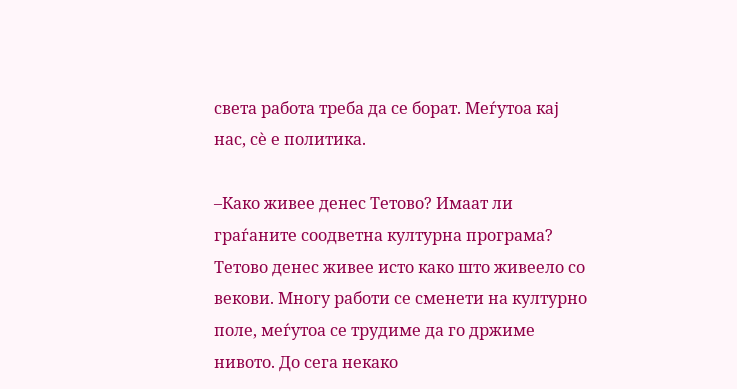света работа треба да се борат. Меѓутоа кај нас, сѐ е политика.

–Како живее денес Тетово? Имаат ли граѓаните соодветна културна програма?
Тетово денес живее исто како што живеело со векови. Многу работи се сменети на културно поле, меѓутоа се трудиме да го држиме нивото. До сега некако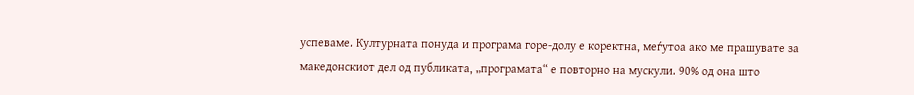успеваме. Културната понуда и програма горе-долу е коректна, меѓутоа ако ме прашувате за македонскиот дел од публиката, „програмата“ е повторно на мускули. 90% од она што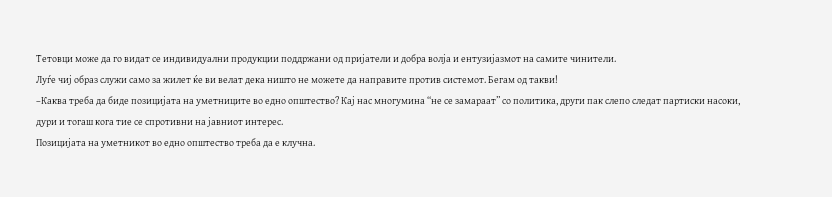Тетовци може да го видат се индивидуални продукции поддржани од пријатели и добра волја и ентузијазмот на самите чинители.
Луѓе чиј образ служи само за жилет ќе ви велат дека ништо не можете да направите против системот. Бегам од такви!
–Каква треба да биде позицијата на уметниците во едно општество? Кај нас многумина “не се замараат” со политика, други пак слепо следат партиски насоки, дури и тогаш кога тие се спротивни на јавниот интерес.
Позицијата на уметникот во едно општество треба да е клучна.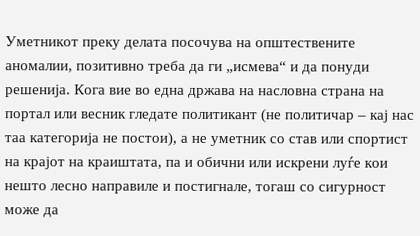Уметникот преку делата посочува на општествените аномалии, позитивно треба да ги „исмева“ и да понуди решенија. Кога вие во една држава на насловна страна на портал или весник гледате политикант (не политичар – кај нас таа категорија не постои), а не уметник со став или спортист на крајот на краиштата, па и обични или искрени луѓе кои нешто лесно направиле и постигнале, тогаш со сигурност може да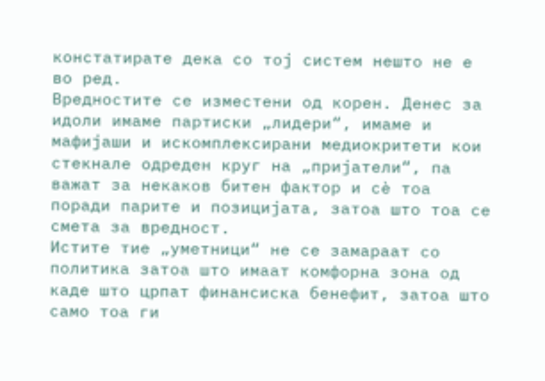констатирате дека со тој систем нешто не е во ред.
Вредностите се изместени од корен. Денес за идоли имаме партиски „лидери“, имаме и мафијаши и искомплексирани медиокритети кои стекнале одреден круг на „пријатели“, па важат за некаков битен фактор и сѐ тоа поради парите и позицијата, затоа што тоа се смета за вредност.
Истите тие „уметници“ не се замараат со политика затоа што имаат комфорна зона од каде што црпат финансиска бенефит, затоа што само тоа ги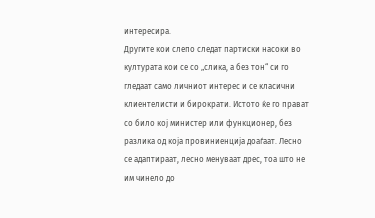интересира.
Другите кои слепо следат партиски насоки во културата кои се со „слика, а без тон“ си го гледаат само личниот интерес и се класични клиентелисти и бирократи. Истото ќе го прават со било кој министер или функционер, без разлика од која провиниенција доаѓаат. Лесно се адаптираат, лесно менуваат дрес, тоа што не им чинело до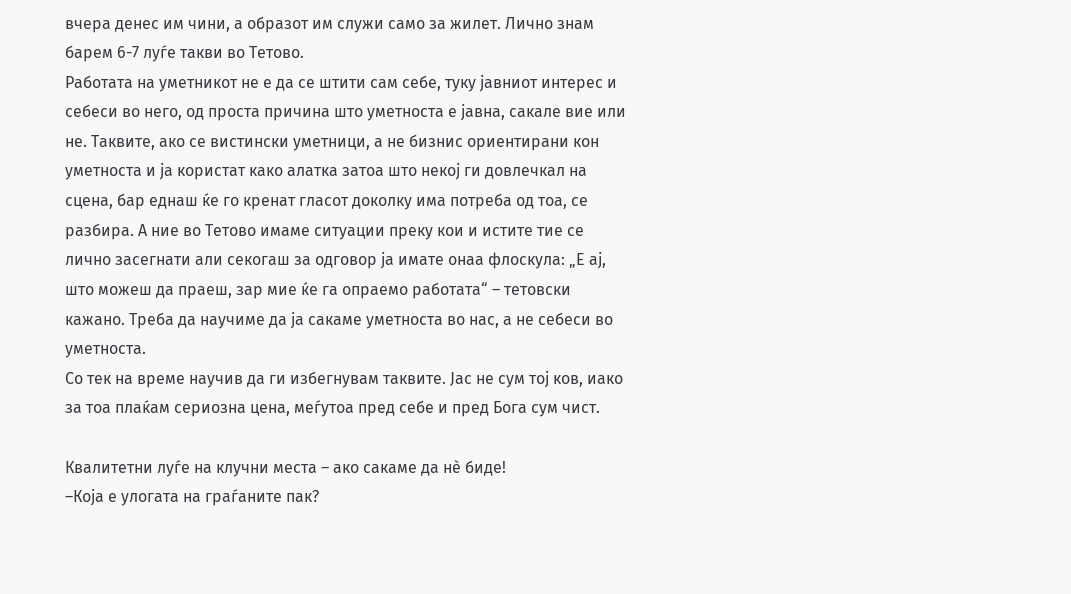вчера денес им чини, а образот им служи само за жилет. Лично знам барем 6-7 луѓе такви во Тетово.
Работата на уметникот не е да се штити сам себе, туку јавниот интерес и себеси во него, од проста причина што уметноста е јавна, сакале вие или не. Таквите, ако се вистински уметници, а не бизнис ориентирани кон уметноста и ја користат како алатка затоа што некој ги довлечкал на сцена, бар еднаш ќе го кренат гласот доколку има потреба од тоа, се разбира. А ние во Тетово имаме ситуации преку кои и истите тие се лично засегнати али секогаш за одговор ја имате онаа флоскула: „Е ај, што можеш да праеш, зар мие ќе га опраемо работата“ – тетовски кажано. Треба да научиме да ја сакаме уметноста во нас, а не себеси во уметноста.
Со тек на време научив да ги избегнувам таквите. Јас не сум тој ков, иако за тоа плаќам сериозна цена, меѓутоа пред себе и пред Бога сум чист.

Квалитетни луѓе на клучни места – ако сакаме да нѐ биде!
–Која е улогата на граѓаните пак?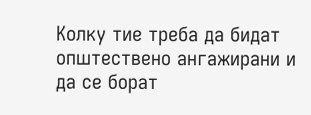Колку тие треба да бидат општествено ангажирани и да се борат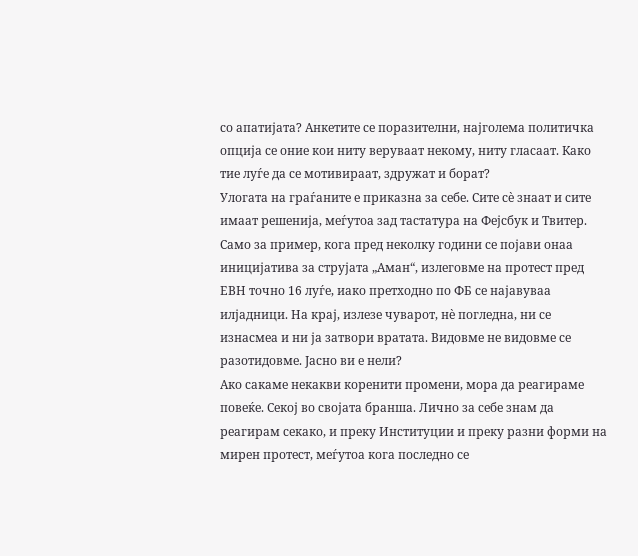со апатијата? Анкетите се поразителни, најголема политичка опција се оние кои ниту веруваат некому, ниту гласаат. Како тие луѓе да се мотивираат, здружат и борат?
Улогата на граѓаните е приказна за себе. Сите сѐ знаат и сите имаат решенија, меѓутоа зад тастатура на Фејсбук и Твитер. Само за пример, кога пред неколку години се појави онаа иницијатива за струјата „Аман“, излеговме на протест пред ЕВН точно 16 луѓе, иако претходно по ФБ се најавуваа илјадници. На крај, излезе чуварот, нѐ погледна, ни се изнасмеа и ни ја затвори вратата. Видовме не видовме се разотидовме. Јасно ви е нели?
Ако сакаме некакви коренити промени, мора да реагираме повеќе. Секој во својата бранша. Лично за себе знам да реагирам секако, и преку Институции и преку разни форми на мирен протест, меѓутоа кога последно се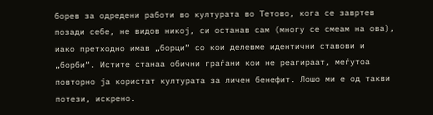борев за одредени работи во културата во Тетово, кога се завртев позади себе, не видов никој, си останав сам (многу се смеам на ова), иако претходно имав „борци“ со кои делевме идентични ставови и „борби“. Истите станаа обични граѓани кои не реагираат, меѓутоа повторно ја користат културата за личен бенефит. Лошо ми е од такви потези, искрено.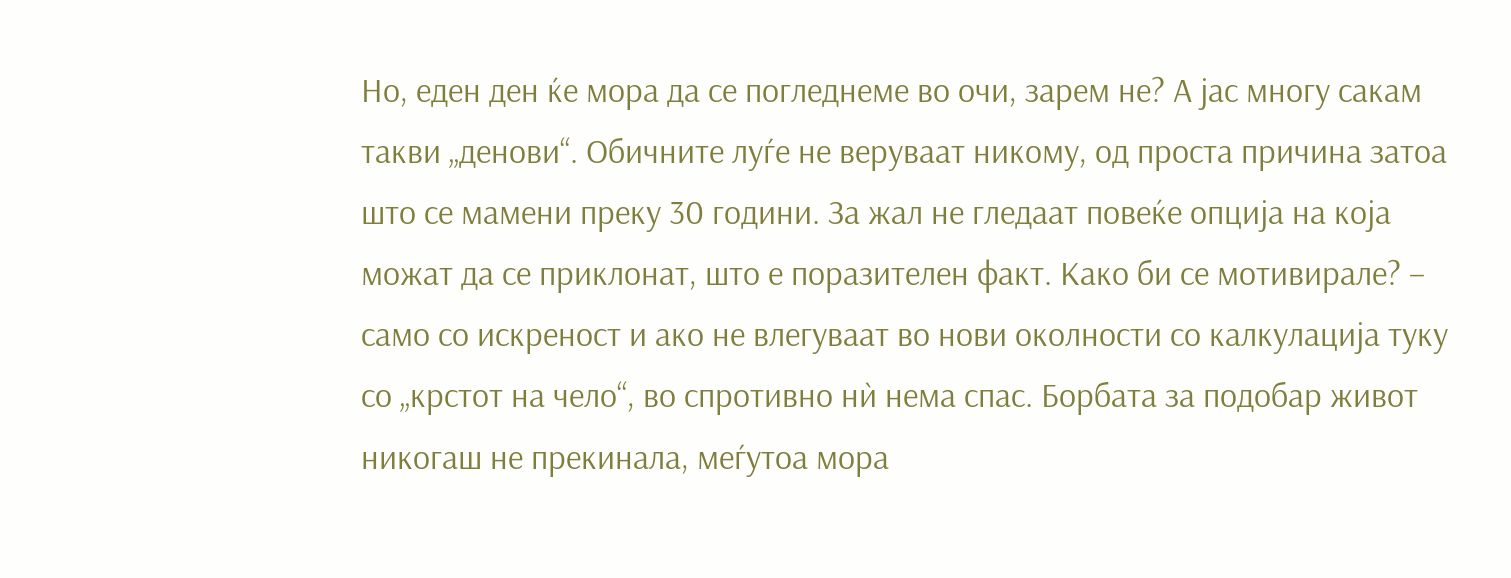Но, еден ден ќе мора да се погледнеме во очи, зарем не? А јас многу сакам такви „денови“. Обичните луѓе не веруваат никому, од проста причина затоа што се мамени преку 30 години. За жал не гледаат повеќе опција на која можат да се приклонат, што е поразителен факт. Како би се мотивирале? – само со искреност и ако не влегуваат во нови околности со калкулација туку со „крстот на чело“, во спротивно нѝ нема спас. Борбата за подобар живот никогаш не прекинала, меѓутоа мора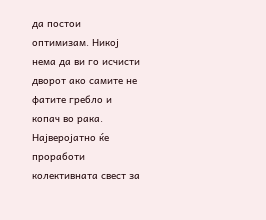да постои оптимизам. Никој нема да ви го исчисти дворот ако самите не фатите гребло и копач во рака. Најверојатно ќе проработи колективната свест за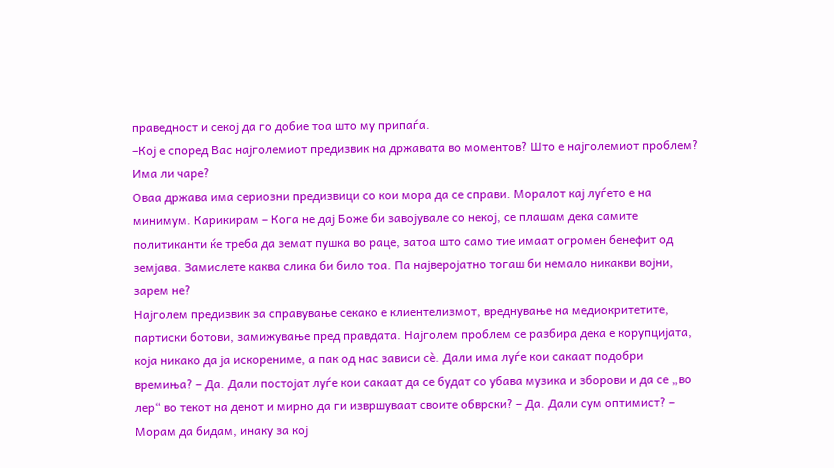праведност и секој да го добие тоа што му припаѓа.
–Кој е според Вас најголемиот предизвик на државата во моментов? Што е најголемиот проблем? Има ли чаре?
Оваа држава има сериозни предизвици со кои мора да се справи. Моралот кај луѓето е на минимум. Карикирам – Кога не дај Боже би завојувале со некој, се плашам дека самите политиканти ќе треба да земат пушка во раце, затоа што само тие имаат огромен бенефит од земјава. Замислете каква слика би било тоа. Па најверојатно тогаш би немало никакви војни, зарем не?
Најголем предизвик за справување секако е клиентелизмот, вреднување на медиокритетите, партиски ботови, замижување пред правдата. Најголем проблем се разбира дека е корупцијата, која никако да ја искорениме, а пак од нас зависи сѐ. Дали има луѓе кои сакаат подобри времиња? – Да. Дали постојат луѓе кои сакаат да се будат со убава музика и зборови и да се „во лер“ во текот на денот и мирно да ги извршуваат своите обврски? – Да. Дали сум оптимист? – Морам да бидам, инаку за кој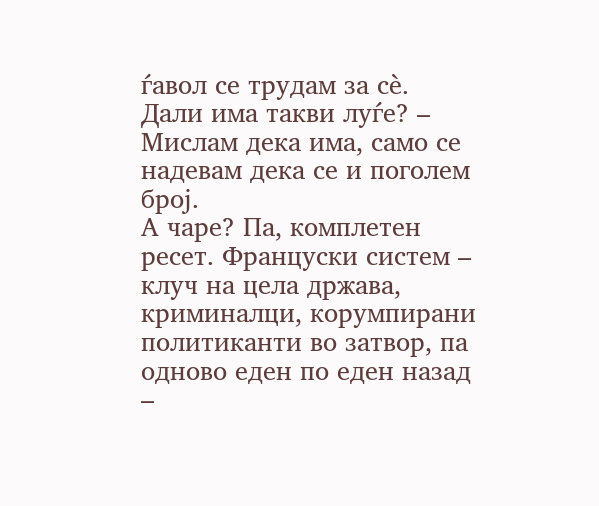ѓавол се трудам за сѐ.
Дали има такви луѓе? – Мислам дека има, само се надевам дека се и поголем број.
А чаре? Па, комплетен ресет. Француски систем – клуч на цела држава, криминалци, корумпирани политиканти во затвор, па одново еден по еден назад –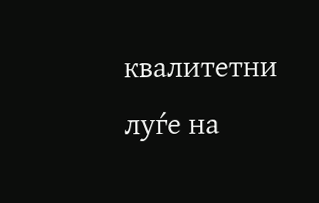квалитетни луѓе на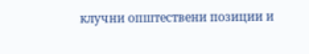клучни општествени позиции и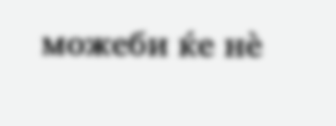можеби ќе нѐ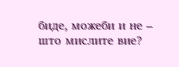биде, можеби и не – што мислите вие?